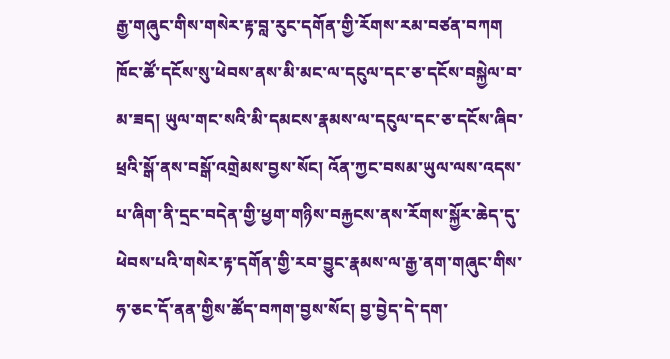རྒྱ་གཞུང་གིས་གསེར་རྟ་བླ་རུང་དགོན་གྱི་རོགས་རམ་བཙན་བཀག
ཁོང་ཚོ་དངོས་སུ་ཕེབས་ནས་མི་མང་ལ་དངུལ་དང་ཅ་དངོས་བསྐྱེལ་བ་མ་ཟད། ཡུལ་གང་སའི་མི་དམངས་རྣམས་ལ་དངུལ་དང་ཅ་དངོས་ཞིབ་ཕྲའི་སྒོ་ནས་བསྒོ་འགྲེམས་བྱས་སོང། འོན་ཀྱང་བསམ་ཡུལ་ལས་འདས་པ་ཞིག་ནི་དྲང་བདེན་གྱི་ཕྱག་གཉིས་བརྐྱངས་ནས་རོགས་སྐྱོར་ཆེད་དུ་ཕེབས་པའི་གསེར་རྟ་དགོན་གྱི་རབ་བྱུང་རྣམས་ལ་རྒྱ་ནག་གཞུང་གིས་ཧ་ཅང་དོ་ནན་གྱིས་ཚོད་བཀག་བྱས་སོང། བྱ་བྱེད་དེ་དག་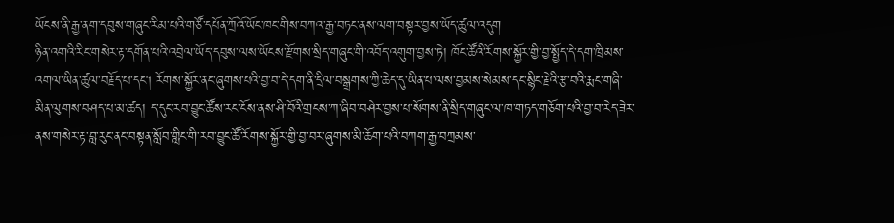ཡོངས་ནི་རྒྱ་ནག་དབུས་གཞུང་རིམ་པའི་གཙོ་དཔོན་ཀྲོའོ་ཡོང་ཁང་གིས་བཀའ་རྒྱ་བཏང་ནས་ལག་བསྟར་བྱས་ཡོད་ཚུལ་འདུག
ཉིན་འགའི་རིང་གསེར་རྟ་དགོན་པའི་འབྲེལ་ཡོད་དབུས་ལས་ཡོངས་རྫོགས་སྲིད་གཞུང་གི་འབོད་འགུག་བྱས་ཏེ། ཁོང་ཚོའི་རོགས་སྐྱོར་གྱི་བྱ་སྤྱོད་དེ་དག་ཁྲིམས་འགལ་ཡིན་ཚུལ་བརྗོད་པ་དང། རོགས་སྐྱོར་ནང་ཞུགས་པའི་བྱ་བ་དེ་དག་ནི་དྲིལ་བསྒྲགས་ཀྱི་ཆེད་དུ་ཡིན་པ་ལས་བྱམས་སེམས་དང་སྙིང་རྗེའི་རྩ་བའི་རྨང་གཞི་མིན་ལུགས་བཤད་པ་མ་ཚད། ད་དུང་རབ་བྱུང་ཚོས་རང་ངོས་ནས་ཤི་བོའི་གྲངས་ཀ་ཞིབ་བཤེར་བྱས་པ་སོགས་ནི་སྲིད་གཞུང་ལ་ཁ་གཏད་གཅོག་པའི་བྱ་བ་རེད་ཟེར་ནས་གསེར་རྟ་བླ་རུང་ནང་བསྟན་སློབ་གླིང་གི་རབ་བྱུང་ཚོ་རོགས་སྐྱོར་གྱི་བྱ་བར་ཞུགས་མི་ཆོག་པའི་བཀག་རྒྱ་བཀྲམས་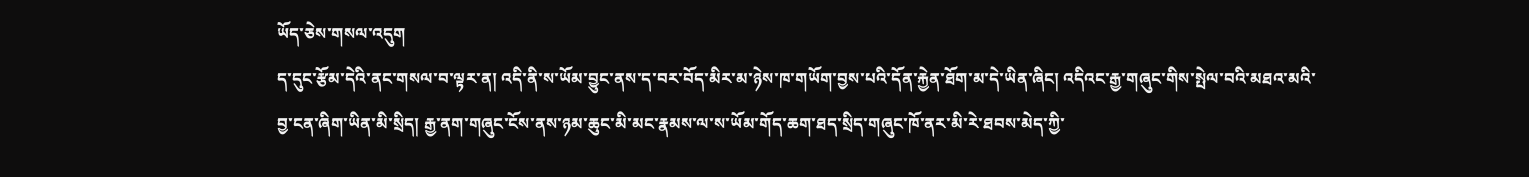ཡོད་ཅེས་གསལ་འདུག
ད་དུང་རྩོམ་དེའི་ནང་གསལ་བ་ལྟར་ན། འདི་ནི་ས་ཡོམ་བྱུང་ནས་ད་བར་བོད་མིར་མ་ཉེས་ཁ་གཡོག་བྱས་པའི་དོན་རྐྱེན་ཐོག་མ་དེ་ཡིན་ཞིང། འདིའང་རྒྱ་གཞུང་གིས་སྤེལ་བའི་མཐའ་མའི་བྱ་ངན་ཞིག་ཡིན་མི་སྲིད། རྒྱ་ནག་གཞུང་ངོས་ནས་ཉམ་ཆུང་མི་མང་རྣམས་ལ་ས་ཡོམ་གོད་ཆག་ཐད་སྲིད་གཞུང་ཁོ་ནར་མི་རེ་ཐབས་མེད་ཀྱི་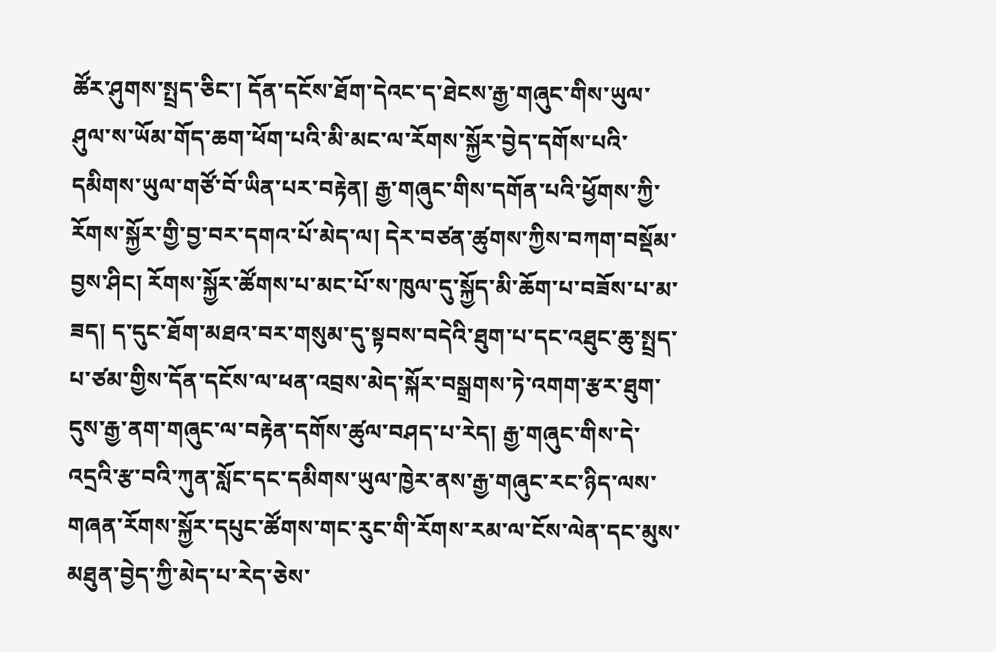ཚོར་ཤུགས་སྤྲད་ཅིང་། དོན་དངོས་ཐོག་དེའང་ད་ཐེངས་རྒྱ་གཞུང་གིས་ཡུལ་ཤུལ་ས་ཡོམ་གོད་ཆག་ཕོག་པའི་མི་མང་ལ་རོགས་སྐྱོར་བྱེད་དགོས་པའི་དམིགས་ཡུལ་གཙོ་བོ་ཡིན་པར་བརྟེན། རྒྱ་གཞུང་གིས་དགོན་པའི་ཕྱོགས་ཀྱི་རོགས་སྐྱོར་གྱི་བྱ་བར་དགའ་པོ་མེད་ལ། དེར་བཙན་ཚུགས་ཀྱིས་བཀག་བསྡོམ་བྱས་ཤིང། རོགས་སྐྱོར་ཚོགས་པ་མང་པོ་ས་ཁུལ་དུ་སྐྱོད་མི་ཆོག་པ་བཟོས་པ་མ་ཟད། ད་དུང་ཐོག་མཐའ་བར་གསུམ་དུ་སྟབས་བདེའི་ཐུག་པ་དང་འཐུང་ཆུ་སྤྲད་པ་ཙམ་གྱིས་དོན་དངོས་ལ་ཕན་འབྲས་མེད་སྐོར་བསྒྲགས་ཏེ་འགག་རྩར་ཐུག་དུས་རྒྱ་ནག་གཞུང་ལ་བརྟེན་དགོས་ཚུལ་བཤད་པ་རེད། རྒྱ་གཞུང་གིས་དེ་འདྲའི་རྩ་བའི་ཀུན་སློང་དང་དམིགས་ཡུལ་ཁྱེར་ནས་རྒྱ་གཞུང་རང་ཉིད་ལས་གཞན་རོགས་སྐྱོར་དཔུང་ཚོགས་གང་རུང་གི་རོགས་རམ་ལ་ངོས་ལེན་དང་མུས་མཐུན་བྱེད་ཀྱི་མེད་པ་རེད་ཅེས་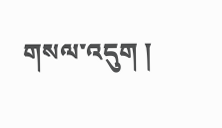གསལ་འདུག །